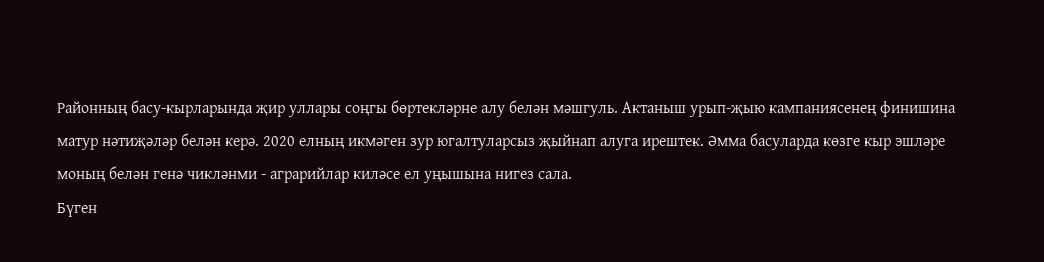Районның басу-кырларында җир уллары соңгы бөртекләрне алу белән мәшгуль. Актаныш урып-җыю кампаниясенең финишина матур нәтиҗәләр белән керә. 2020 елның икмәген зур югалтуларсыз җыйнап алуга ирештек. Әмма басуларда көзге кыр эшләре моның белән генә чикләнми - аграрийлар киләсе ел уңышына нигез сала.
Бүген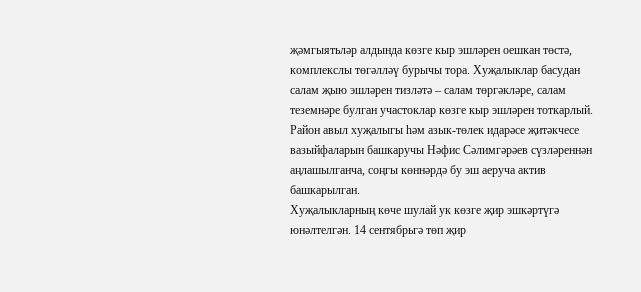җәмгыятьләр алдында көзге кыр эшләрен оешкан төстә, комплекслы төгәлләү бурычы тора. Хуҗалыклар басудан салам җыю эшләрен тизләтә – салам төргәкләре, салам теземнәре булган участоклар көзге кыр эшләрен тоткарлый. Район авыл хуҗалыгы һәм азык-төлек идарәсе җитәкчесе вазыйфаларын башкаручы Нәфис Сәлимгәрәев сүзләреннән аңлашылганча, соңгы көннәрдә бу эш аеруча актив башкарылган.
Хуҗалыкларның көче шулай ук көзге җир эшкәртүгә юнәлтелгән. 14 сентябрьгә төп җир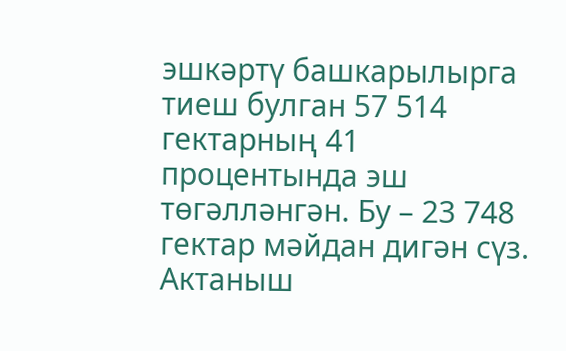эшкәртү башкарылырга тиеш булган 57 514 гектарның 41 процентында эш төгәлләнгән. Бу – 23 748 гектар мәйдан дигән сүз. Актаныш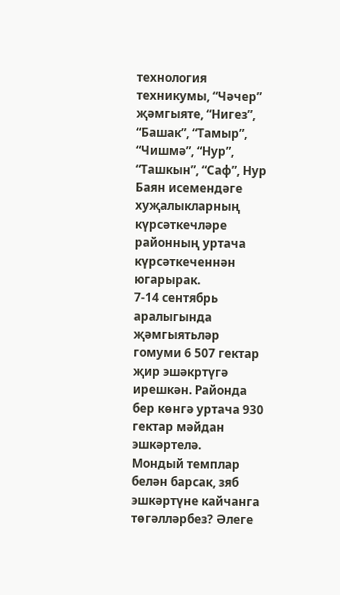технология техникумы, “Чәчер” җәмгыяте, “Нигез”, “Башак”, “Тамыр”, “Чишмә”, “Нур”, “Ташкын”, “Саф”, Нур Баян исемендәге хуҗалыкларның күрсәткечләре районның уртача күрсәткеченнән югарырак.
7-14 сентябрь аралыгында җәмгыятьләр гомуми 6 507 гектар җир эшәкртүгә ирешкән. Районда бер көнгә уртача 930 гектар мәйдан эшкәртелә.
Мондый темплар белән барсак, зяб эшкәртүне кайчанга төгәлләрбез? Әлеге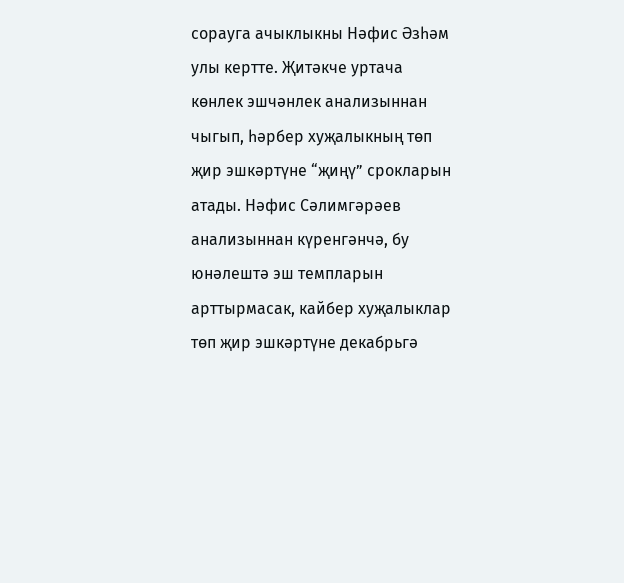сорауга ачыклыкны Нәфис Әзһәм улы кертте. Җитәкче уртача көнлек эшчәнлек анализыннан чыгып, һәрбер хуҗалыкның төп җир эшкәртүне “җиңү” срокларын атады. Нәфис Сәлимгәрәев анализыннан күренгәнчә, бу юнәлештә эш темпларын арттырмасак, кайбер хуҗалыклар төп җир эшкәртүне декабрьгә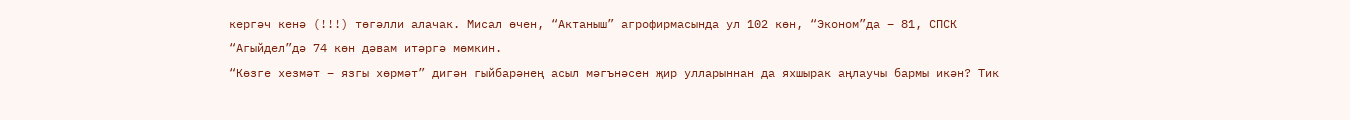кергәч кенә (!!!) төгәлли алачак. Мисал өчен, “Актаныш” агрофирмасында ул 102 көн, “Эконом”да – 81, СПСК “Агыйдел”дә 74 көн дәвам итәргә мөмкин.
“Көзге хезмәт – язгы хөрмәт” дигән гыйбарәнең асыл мәгънәсен җир улларыннан да яхшырак аңлаучы бармы икән? Тик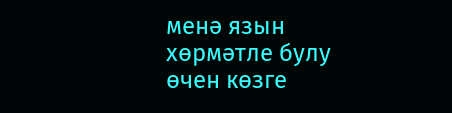менә язын хөрмәтле булу өчен көзге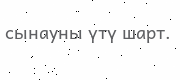сынауны үтү шарт.